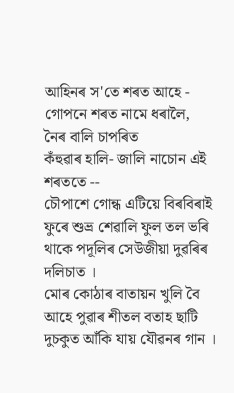আহিনৰ স'তে শৰত আহে -
গোপনে শৰত নামে ধৰালৈ,
নৈৰ বালি চাপৰিত
কঁহুৱাৰ হালি- জালি নাচোন এই শৰততে --
চৌপাশে গোন্ধ এটিয়ে বিৰবিৰাই ফুৰে শুভ্ৰ শেৱালি ফুল তল ভৰি থাকে পদূলিৰ সেউজীয়া দুৱৰিৰ দলিচাত ।
মোৰ কোঠাৰ বাতায়ন খুলি বৈ
আহে পুৱাৰ শীতল বতাহ ছাটি
দুচকুত আঁকি যায় যৌৱনৰ গান ।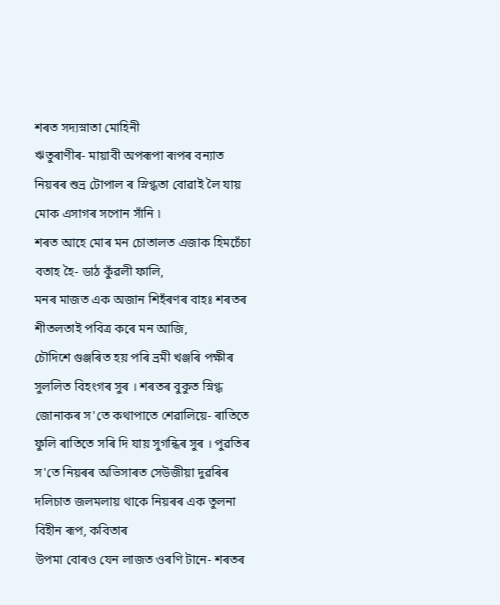শৰত সদ্যস্নাতা মোহিনী
ঋতুৰাণীৰ- মায়াবী অপৰূপা ৰূপৰ বন্যাত নিয়ৰৰ শুভ্ৰ টোপাল ৰ স্নিগ্ধতা বোৱাই লৈ যায় মোক এসাগৰ সপোন সাঁনি ৷
শৰত আহে মোৰ মন চোতালত এজাক হিমচেঁচা বতাহ হৈ- ডাঠ কুঁৱলী ফালি,
মনৰ মাজত এক অজান শিহঁৰণৰ বাহঃ শৰতৰ শীতলতাই পবিত্র কৰে মন আজি,
চৌদিশে গুঞ্জৰিত হয় পৰি ভ্ৰমী খঞ্জৰি পক্ষীৰ সুললিত বিহংগৰ সুৰ । শৰতৰ বুকুত স্নিগ্ধ জোনাকৰ স'তে কথাপাতে শেৱালিয়ে- ৰাতিতে ফুলি ৰাতিতে সৰি দি যায় সুগন্ধিৰ সুৰ । পুৱতিৰ স'তে নিয়ৰৰ অভিসাৰত সেউজীয়া দুৱৰিৰ দলিচাত জলমলায় থাকে নিয়ৰৰ এক তুলনা বিহীন ৰূপ, কবিতাৰ
উপমা বোৰও যেন লাজত ওৰণি টানে- শৰতৰ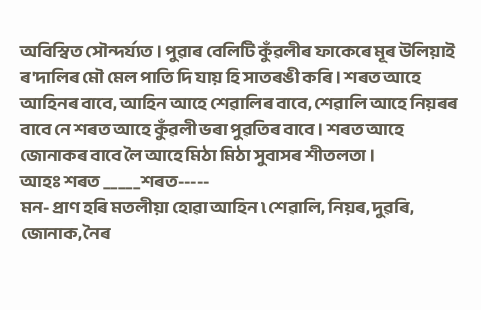অবিস্বিত সৌন্দৰ্য্যত । পুৱাৰ বেলিটি কুঁৱলীৰ ফাকেৰে মূৰ উলিয়াই ৰ'দালিৰ মৌ মেল পাতি দি যায় হি সাতৰঙী কৰি । শৰত আহে আহিনৰ বাবে, আহিন আহে শেৱালিৰ বাবে, শেৱালি আহে নিয়ৰৰ বাবে নে শৰত আহে কুঁৱলী ভৰা পুৱতিৰ বাবে । শৰত আহে জোনাকৰ বাবে লৈ আহে মিঠা মিঠা সুবাসৰ শীতলতা ।
আহঃ শৰত _____শৰত-----
মন- প্ৰাণ হৰি মতলীয়া হোৱা আহিন ৷ শেৱালি, নিয়ৰ, দুৱৰি, জোনাক, নৈৰ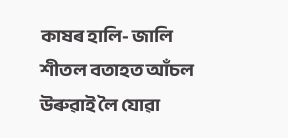কাষৰ হালি- জালি শীতল বতাহত আঁচল উৰুৱাই লৈ যোৱা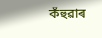কঁহুৱাৰ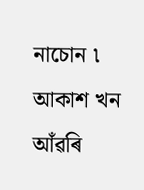নাচোন ৷ আকাশ খন আঁৱৰি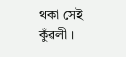থকা সেই কুঁৱলী ।